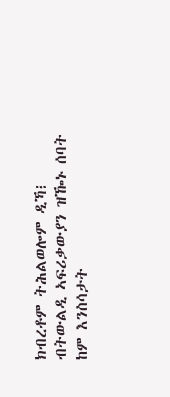ክብረቶም ትሕልወሎም ዲኻ፧
ብትውልዲ ኣፍሪቃውያን ዝዀኑ ሰባት ከም እንስሳታት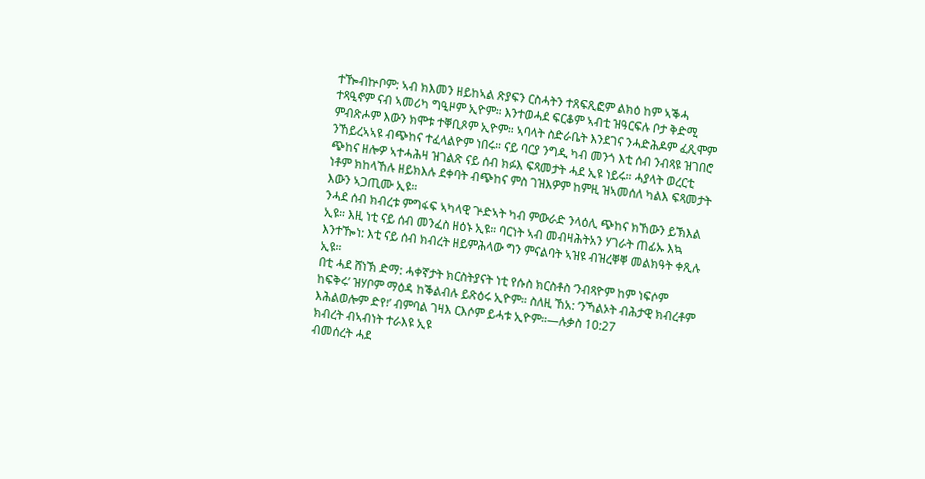ተዀብኵቦም: ኣብ ክእመን ዘይከኣል ጽያፍን ርስሓትን ተጸፍጺፎም ልክዕ ከም ኣቕሓ ተጻዒኖም ናብ ኣመሪካ ግዒዞም ኢዮም። እንተወሓደ ፍርቆም ኣብቲ ዝዓርፍሉ ቦታ ቅድሚ ምብጽሖም እውን ክሞቱ ተቐቢጾም ኢዮም። ኣባላት ስድራቤት እንደገና ንሓድሕዶም ፈጺሞም ንኸይረኣኣዩ ብጭከና ተፈላልዮም ነበሩ። ናይ ባርያ ንግዲ ካብ መንጎ እቲ ሰብ ንብጻዩ ዝገበሮ ጭከና ዘሎዎ ኣተሓሕዛ ዝገልጽ ናይ ሰብ ክፉእ ፍጻመታት ሓደ ኢዩ ነይሩ። ሓያላት ወረርቲ ነቶም ክከላኸሉ ዘይክእሉ ደቀባት ብጭከና ምስ ገዝእዎም ከምዚ ዝኣመሰለ ካልእ ፍጻመታት እውን ኣጋጢሙ ኢዩ።
ንሓደ ሰብ ክብረቱ ምግፋፍ ኣካላዊ ጕድኣት ካብ ምውራድ ንላዕሊ ጭከና ክኸውን ይኽእል ኢዩ። እዚ ነቲ ናይ ሰብ መንፈስ ዘዕኑ ኢዩ። ባርነት ኣብ መብዛሕትአን ሃገራት ጠፊኡ እኳ እንተዀነ: እቲ ናይ ሰብ ክብረት ዘይምሕላው ግን ምናልባት ኣዝዩ ብዝረቐቐ መልክዓት ቀጺሉ ኢዩ።
በቲ ሓደ ሸነኽ ድማ: ሓቀኛታት ክርስትያናት ነቲ የሱስ ክርስቶስ ‘ንብጻዮም ከም ነፍሶም ከፍቅሩ’ ዝሃቦም ማዕዳ ከቕልብሉ ይጽዕሩ ኢዮም። ስለዚ ኸአ: ‘ንኻልኦት ብሕታዊ ክብረቶም እሕልወሎም ድየ፧’ ብምባል ገዛእ ርእሶም ይሓቱ ኢዮም።—ሉቃስ 10:27
ክብረት ብኣብነት ተራእዩ ኢዩ
ብመሰረት ሓደ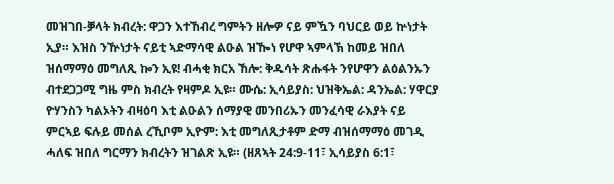መዝገበ-ቓላት ክብረት: ዋጋን እተኸብረ ግምትን ዘሎዎ ናይ ምዃን ባህርይ ወይ ኵነታት ኢያ። እዝስ ንዅነታት ናይቲ ኣድማሳዊ ልዑል ዝዀነ የሆዋ ኣምላኽ ከመይ ዝበለ ዝሰማማዕ መግለጺ ኰን ኢዩ! ብሓቂ ክርአ ኸሎ: ቅዱሳት ጽሑፋት ንየሆዋን ልዕልንኡን ብተደጋጋሚ ግዜ ምስ ክብረት የዛምዶ ኢዩ። ሙሴ: ኢሳይያስ: ህዝቅኤል: ዳንኤል: ሃዋርያ ዮሃንስን ካልኦትን ብዛዕባ እቲ ልዑልን ሰማያዊ መንበሪኡን መንፈሳዊ ራእያት ናይ ምርኣይ ፍሉይ መሰል ረኺቦም ኢዮም: እቲ መግለጺታቶም ድማ ብዝሰማማዕ መገዲ ሓለፍ ዝበለ ግርማን ክብረትን ዝገልጽ ኢዩ። (ዘጸኣት 24:9-11፣ ኢሳይያስ 6:1፣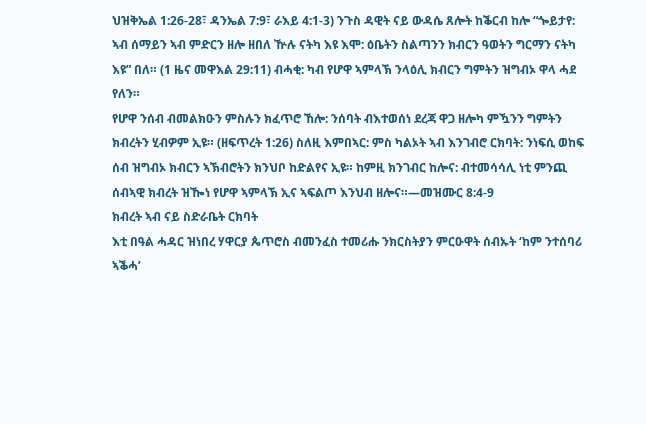ህዝቅኤል 1:26-28፣ ዳንኤል 7:9፣ ራእይ 4:1-3) ንጉስ ዳዊት ናይ ውዳሴ ጸሎት ከቕርብ ከሎ “ጐይታየ: ኣብ ሰማይን ኣብ ምድርን ዘሎ ዘበለ ዅሉ ናትካ እዩ እሞ: ዕቤትን ስልጣንን ክብርን ዓወትን ግርማን ናትካ እዩ” በለ። (1 ዜና መዋእል 29:11) ብሓቂ: ካብ የሆዋ ኣምላኽ ንላዕሊ ክብርን ግምትን ዝግብኦ ዋላ ሓደ የለን።
የሆዋ ንሰብ ብመልክዑን ምስሉን ክፈጥሮ ኸሎ: ንሰባት ብእተወሰነ ደረጃ ዋጋ ዘሎካ ምዃንን ግምትን ክብረትን ሂብዎም ኢዩ። (ዘፍጥረት 1:26) ስለዚ እምበኣር: ምስ ካልኦት ኣብ እንገብሮ ርክባት: ንነፍሲ ወከፍ ሰብ ዝግብኦ ክብርን ኣኽብሮትን ክንህቦ ከድልየና ኢዩ። ከምዚ ክንገብር ከሎና: ብተመሳሳሊ ነቲ ምንጪ ሰብኣዊ ክብረት ዝዀነ የሆዋ ኣምላኽ ኢና ኣፍልጦ እንህብ ዘሎና።—መዝሙር 8:4-9
ክብረት ኣብ ናይ ስድራቤት ርክባት
እቲ በዓል ሓዳር ዝነበረ ሃዋርያ ጴጥሮስ ብመንፈስ ተመሪሑ ንክርስትያን ምርዑዋት ሰብኡት ‘ከም ንተሰባሪ ኣቕሓ’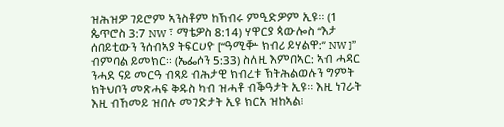ዝሕዝዎ ገይሮም ኣንስቶም ከኽብሩ ምዒድዎም ኢዩ። (1 ጴጥሮስ 3:7 NW ፣ ማቴዎስ 8:14) ሃዋርያ ጳውሎስ “እታ ሰበይቲውን ንሰብኣያ ትፍርሀዮ [“ዓሚቝ ክብሪ ይሃልዋ:” NW ]” ብምባል ይመክር። (ኤፌሶን 5:33) ስለዚ እምበኣር: ኣብ ሓዳር ንሓደ ናይ መርዓ ብጻይ ብሕታዊ ክብረቱ ኽትሕልወሉን ግምት ክትህቦን መጽሓፍ ቅዱስ ካብ ዝሓቶ ብቕዓታት ኢዩ። እዚ ነገራት እዚ ብኸመይ ዝበሉ መገድታት ኢዩ ክርአ ዝከኣል፧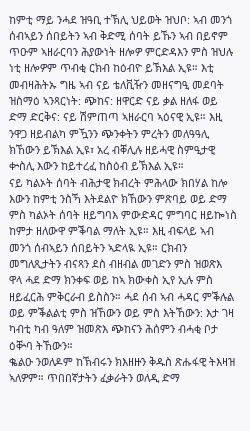ከምቲ ማይ ንሓደ ዝዓቢ ተኽሊ ህይወት ዝህቦ: ኣብ መንጎ ሰብኣይን ሰበይትን ኣብ ቅድሚ ሰባት ይኹን ኣብ በይኖም ጥዑም ኣዘራርባን ሕያውነት ዘሎዎ ምርድዳእን ምስ ዝህሉ ነቲ ዘሎዎም ጥብቂ ርክብ ከዕብዮ ይኽእል ኢዩ። እቲ መብዛሕትኡ ግዜ ኣብ ናይ ቴለቪዥን መዘናግዒ መደባት ዝስማዕ ኣንጻርነት: ጭከና: ዘዋርድ ናይ ቃል ዘለፋ ወይ ድማ ድርቅና: ናይ ሽምጠጣ ኣዘራርባ ኣዕናዊ ኢዩ። እዚ ንዋጋ ዘይብልካ ምዃንን ጭንቀትን ምረትን መለዓዓሊ ክኸውን ይኽእል ኢዩ፣ አረ ብቐሊሉ ዘይሓዊ ስምዒታዊ ቍስሊ እውን ከይተረፈ ከስዕብ ይኽእል ኢዩ።
ናይ ካልኦት ሰባት ብሕታዊ ክብረት ምሕላው ክበሃል ከሎ እውን ከምቲ ንስኻ እትደልዮ ክኸውን ምጽባይ ወይ ድማ ምስ ካልኦት ሰባት ዘይግባእ ምውድዳር ምግባር ዘይኰነስ ከምታ ዘለውዋ ምቕባል ማለት ኢዩ። እዚ ብፍላይ ኣብ መንጎ ሰብኣይን ሰበይትን ኣድላዪ ኢዩ። ርክብን መግለጺታትን ብናጻን ደስ ብዘብል መገድን ምስ ዝወጽእ ዋላ ሓደ ድማ ክንቀፍ ወይ ከኣ ክውቀስ ኢየ ኢሉ ምስ ዘይፈርሕ ምቅርራብ ይስስን። ሓደ ሰብ ኣብ ሓዳር ምቕሉል ወይ ምቕልልቲ ምስ ዝኸውን ወይ ምስ እትኸውን: እታ ገዛ ካብቲ ካብ ዓለም ዝመጽእ ጭከናን ሕሰምን ብሓቂ ቦታ ዕቝባ ትኸውን።
ቈልዑ ንወለዶም ከኽብሩን ክእዘዙን ቅዱስ ጽሑፋዊ ትእዛዝ ኣለዎም። ጥበበኛታትን ፈቃራትን ወለዲ ድማ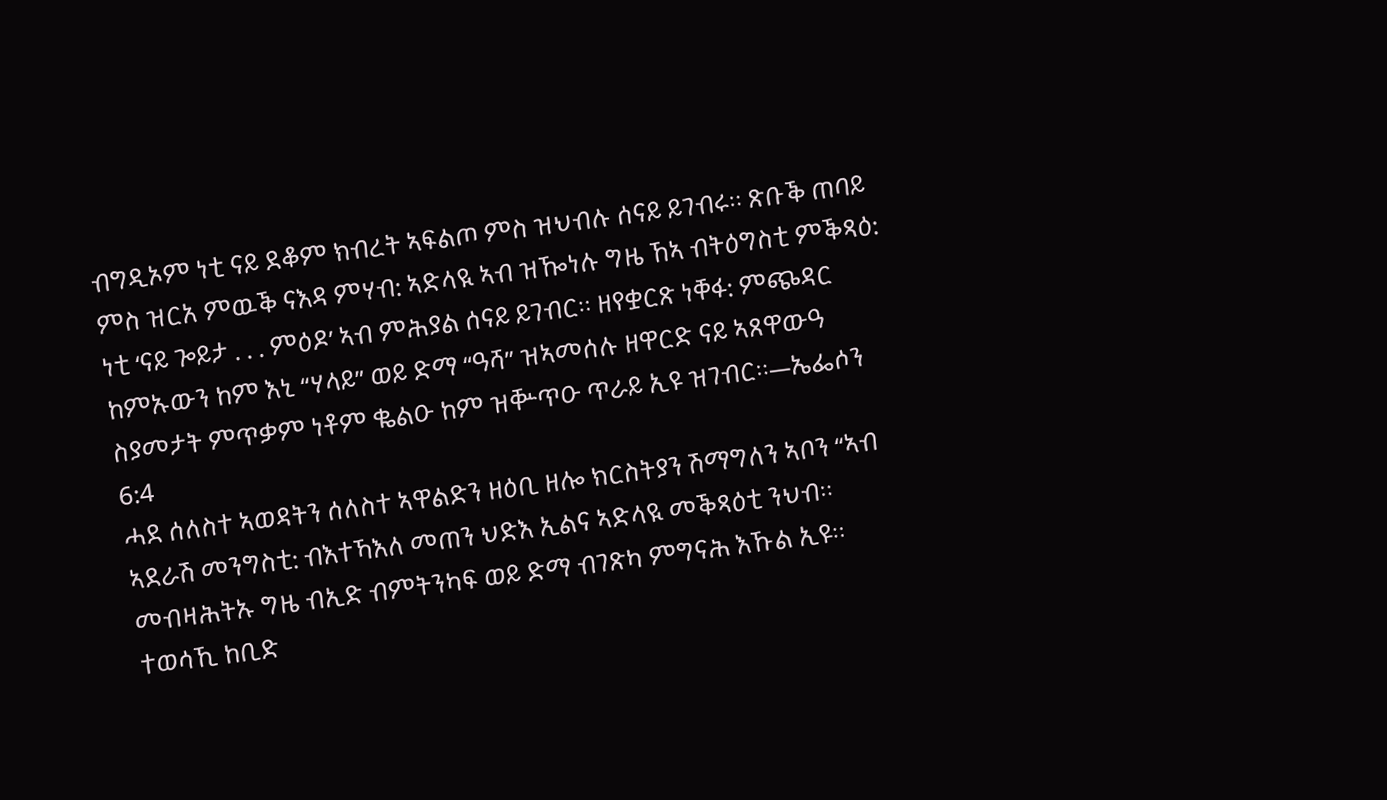ብግዲኦም ነቲ ናይ ደቆም ክብረት ኣፍልጦ ምስ ዝህብሉ ሰናይ ይገብሩ። ጽቡቕ ጠባይ ምስ ዝርአ ምዉቕ ናእዳ ምሃብ: ኣድላዪ ኣብ ዝዀነሉ ግዜ ኸኣ ብትዕግስቲ ምቕጻዕ: ነቲ ‘ናይ ጐይታ . . . ምዕዶ’ ኣብ ምሕያል ሰናይ ይገብር። ዘየቋርጽ ነቐፋ: ምጭዳር ከምኡውን ከም እኒ “ሃላይ” ወይ ድማ “ዓሻ” ዝኣመሰሉ ዘዋርድ ናይ ኣጸዋውዓ ስያመታት ምጥቃም ነቶም ቈልዑ ከም ዝቝጥዑ ጥራይ ኢዩ ዝገብር።—ኤፌሶን 6:4
ሓደ ሰለስተ ኣወዳትን ሰለስተ ኣዋልድን ዘዕቢ ዘሎ ክርስትያን ሽማግለን ኣቦን “ኣብ ኣደራሽ መንግስቲ: ብእተኻእለ መጠን ህድእ ኢልና ኣድላዪ መቕጻዕቲ ንህብ። መብዛሕትኡ ግዜ ብኢድ ብምትንካፍ ወይ ድማ ብገጽካ ምግናሕ እኹል ኢዩ። ተወሳኺ ከቢድ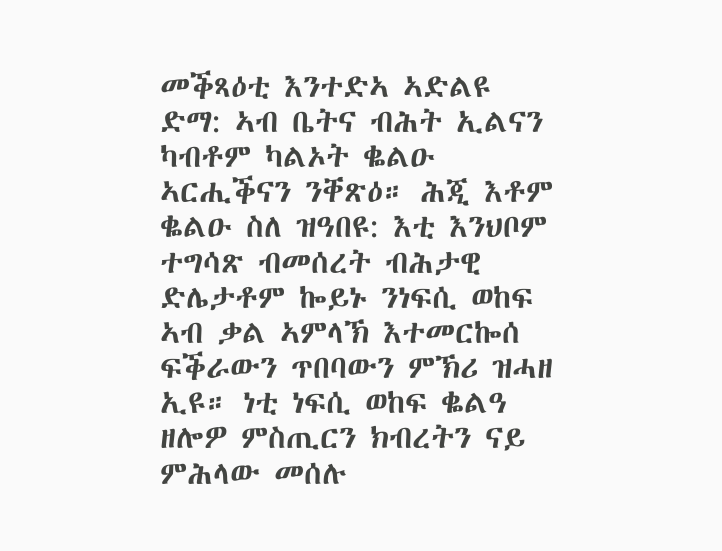መቕጻዕቲ እንተድኣ ኣድልዩ ድማ: ኣብ ቤትና ብሕት ኢልናን ካብቶም ካልኦት ቈልዑ ኣርሒቕናን ንቐጽዕ። ሕጂ እቶም ቈልዑ ስለ ዝዓበዩ: እቲ እንህቦም ተግሳጽ ብመሰረት ብሕታዊ ድሌታቶም ኰይኑ ንነፍሲ ወከፍ ኣብ ቃል ኣምላኽ እተመርኰሰ ፍቕራውን ጥበባውን ምኽሪ ዝሓዘ ኢዩ። ነቲ ነፍሲ ወከፍ ቈልዓ ዘሎዎ ምስጢርን ክብረትን ናይ ምሕላው መሰሉ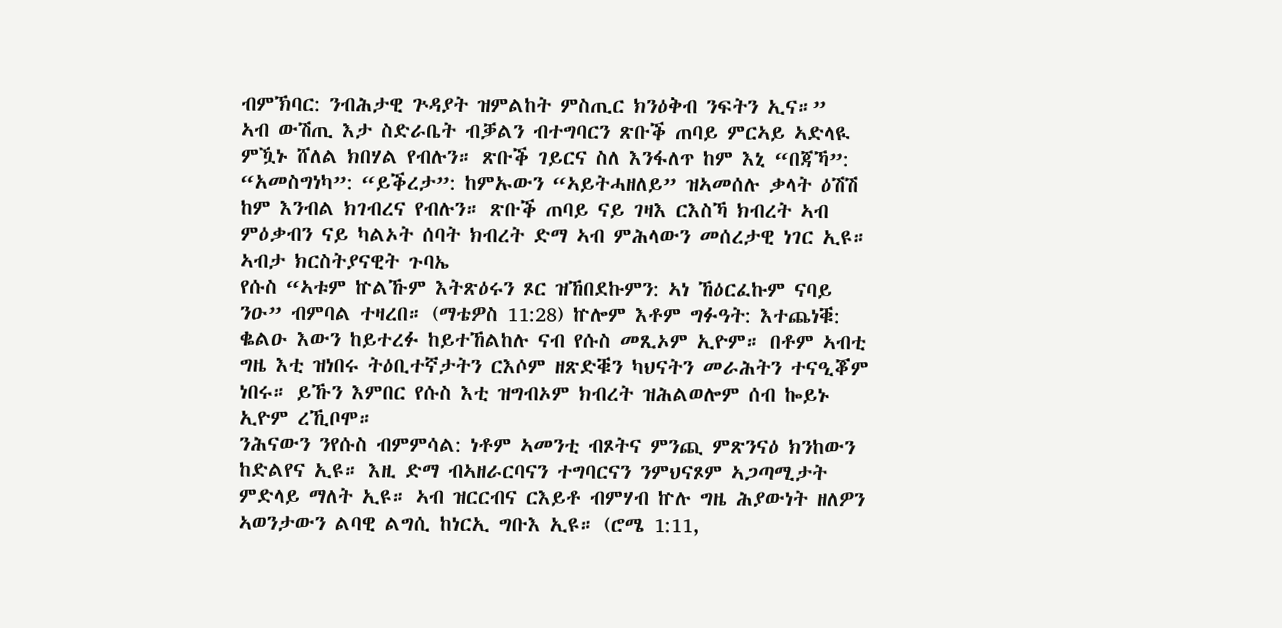ብምኽባር: ንብሕታዊ ጕዳያት ዝምልከት ምስጢር ክንዕቅብ ንፍትን ኢና።”
ኣብ ውሽጢ እታ ስድራቤት ብቓልን ብተግባርን ጽቡቕ ጠባይ ምርኣይ ኣድላዪ ምዃኑ ሸለል ክበሃል የብሉን። ጽቡቕ ገይርና ስለ እንፋለጥ ከም እኒ “በጃኻ”: “አመስግነካ”: “ይቕረታ”: ከምኡውን “ኣይትሓዘለይ” ዝኣመሰሉ ቃላት ዕሽሽ ከም እንብል ክገብረና የብሉን። ጽቡቕ ጠባይ ናይ ገዛእ ርእስኻ ክብረት ኣብ ምዕቃብን ናይ ካልኦት ሰባት ክብረት ድማ ኣብ ምሕላውን መሰረታዊ ነገር ኢዩ።
ኣብታ ክርስትያናዊት ጉባኤ
የሱስ “ኣቱም ኵልኹም እትጽዕሩን ጾር ዝኸበደኩምን: ኣነ ኸዕርፈኩም ናባይ ንዑ” ብምባል ተዛረበ። (ማቴዎስ 11:28) ኵሎም እቶም ግፉዓት: እተጨነቑ: ቈልዑ እውን ከይተረፉ ከይተኸልከሉ ናብ የሱስ መጺኦም ኢዮም። በቶም ኣብቲ ግዜ እቲ ዝነበሩ ትዕቢተኛታትን ርእሶም ዘጽድቑን ካህናትን መራሕትን ተናዒቖም ነበሩ። ይኹን እምበር የሱስ እቲ ዝግብኦም ክብረት ዝሕልወሎም ሰብ ኰይኑ ኢዮም ረኺቦሞ።
ንሕናውን ንየሱስ ብምምሳል: ነቶም ኣመንቲ ብጾትና ምንጪ ምጽንናዕ ክንከውን ከድልየና ኢዩ። እዚ ድማ ብኣዘራርባናን ተግባርናን ንምህናጾም ኣጋጣሚታት ምድላይ ማለት ኢዩ። ኣብ ዝርርብና ርእይቶ ብምሃብ ኵሉ ግዜ ሕያውነት ዘለዎን ኣወንታውን ልባዊ ልግሲ ከነርኢ ግቡእ ኢዩ። (ሮሜ 1:11,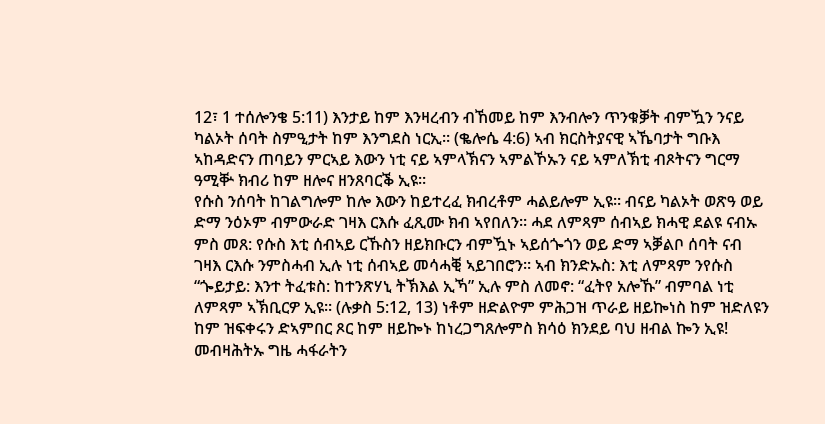12፣ 1 ተሰሎንቄ 5:11) እንታይ ከም እንዛረብን ብኸመይ ከም እንብሎን ጥንቁቓት ብምዃን ንናይ ካልኦት ሰባት ስምዒታት ከም እንግደስ ነርኢ። (ቈሎሴ 4:6) ኣብ ክርስትያናዊ ኣኼባታት ግቡእ ኣከዳድናን ጠባይን ምርኣይ እውን ነቲ ናይ ኣምላኽናን ኣምልኾኡን ናይ ኣምለኽቲ ብጾትናን ግርማ ዓሚቝ ክብሪ ከም ዘሎና ዘንጸባርቕ ኢዩ።
የሱስ ንሰባት ከገልግሎም ከሎ እውን ከይተረፈ ክብረቶም ሓልይሎም ኢዩ። ብናይ ካልኦት ወጽዓ ወይ ድማ ንዕኦም ብምውራድ ገዛእ ርእሱ ፈጺሙ ክብ ኣየበለን። ሓደ ለምጻም ሰብኣይ ክሓዊ ደልዩ ናብኡ ምስ መጸ: የሱስ እቲ ሰብኣይ ርኹስን ዘይክቡርን ብምዃኑ ኣይሰጐጎን ወይ ድማ ኣቓልቦ ሰባት ናብ ገዛእ ርእሱ ንምስሓብ ኢሉ ነቲ ሰብኣይ መሳሓቒ ኣይገበሮን። ኣብ ክንድኡስ: እቲ ለምጻም ንየሱስ “ጐይታይ: እንተ ትፈቱስ: ከተንጽሃኒ ትኽእል ኢኻ” ኢሉ ምስ ለመኖ: “ፈትየ አሎኹ” ብምባል ነቲ ለምጻም ኣኽቢርዎ ኢዩ። (ሉቃስ 5:12, 13) ነቶም ዘድልዮም ምሕጋዝ ጥራይ ዘይኰነስ ከም ዝድለዩን ከም ዝፍቀሩን ድኣምበር ጾር ከም ዘይኰኑ ከነረጋግጸሎምስ ክሳዕ ክንደይ ባህ ዘብል ኰን ኢዩ! መብዛሕትኡ ግዜ ሓፋራትን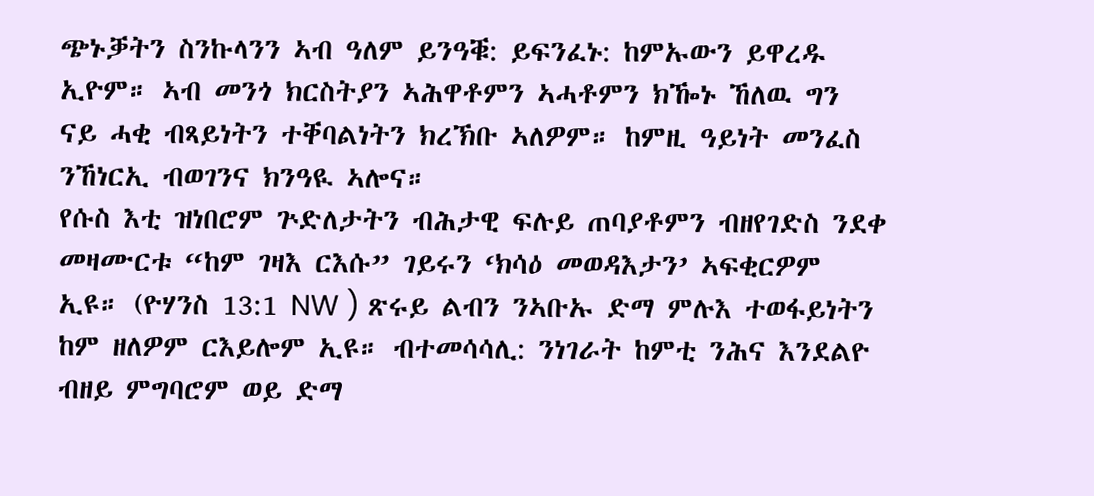ጭኑቓትን ስንኩላንን ኣብ ዓለም ይንዓቑ: ይፍንፈኑ: ከምኡውን ይዋረዱ ኢዮም። ኣብ መንጎ ክርስትያን ኣሕዋቶምን ኣሓቶምን ክዀኑ ኸለዉ ግን ናይ ሓቂ ብጻይነትን ተቐባልነትን ክረኽቡ ኣለዎም። ከምዚ ዓይነት መንፈስ ንኸነርኢ ብወገንና ክንዓዪ ኣሎና።
የሱስ እቲ ዝነበሮም ጕድለታትን ብሕታዊ ፍሉይ ጠባያቶምን ብዘየገድስ ንደቀ መዛሙርቱ “ከም ገዛእ ርእሱ” ገይሩን ‘ክሳዕ መወዳእታን’ ኣፍቂርዎም ኢዩ። (ዮሃንስ 13:1 NW ) ጽሩይ ልብን ንኣቡኡ ድማ ምሉእ ተወፋይነትን ከም ዘለዎም ርእይሎም ኢዩ። ብተመሳሳሊ: ንነገራት ከምቲ ንሕና እንደልዮ ብዘይ ምግባሮም ወይ ድማ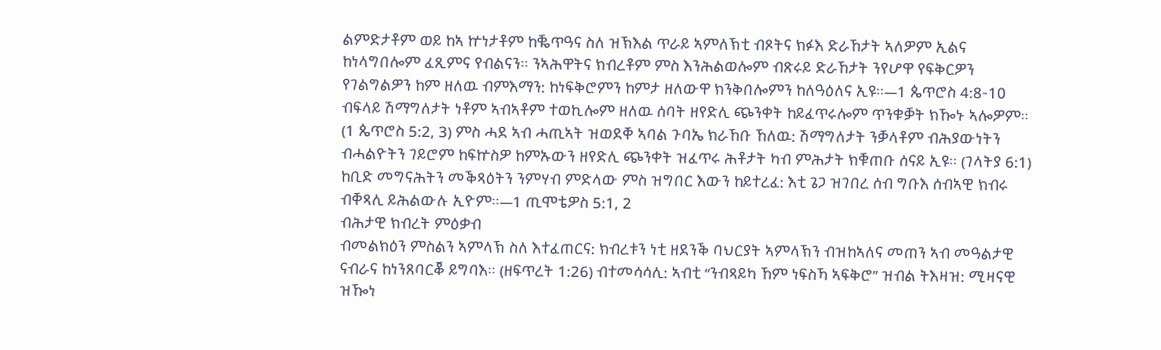ልምድታቶም ወይ ከኣ ኵነታቶም ከቘጥዓና ስለ ዝኽእል ጥራይ ኣምለኽቲ ብጾትና ክፉእ ድራኸታት ኣለዎም ኢልና ከነላግበሎም ፈጺምና የብልናን። ንኣሕዋትና ክብረቶም ምስ እንሕልወሎም ብጽሩይ ድራኸታት ንየሆዋ የፍቅርዎን የገልግልዎን ከም ዘለዉ ብምእማን: ከነፍቅሮምን ከምታ ዘለውዋ ክንቅበሎምን ከለዓዕለና ኢዩ።—1 ጴጥሮስ 4:8-10
ብፍላይ ሽማግለታት ነቶም ኣብኣቶም ተወኪሎም ዘለዉ ሰባት ዘየድሊ ጭንቀት ከይፈጥሩሎም ጥንቁቓት ክዀኑ ኣሎዎም። (1 ጴጥሮስ 5:2, 3) ምስ ሓደ ኣብ ሓጢኣት ዝወደቐ ኣባል ጉባኤ ክራኸቡ ኸለዉ: ሽማግለታት ንቓላቶም ብሕያውነትን ብሓልዮትን ገይሮም ከፍኵስዎ ከምኡውን ዘየድሊ ጭንቀት ዝፈጥሩ ሕቶታት ካብ ምሕታት ክቑጠቡ ሰናይ ኢዩ። (ገላትያ 6:1) ከቢድ መግናሕትን መቕጻዕትን ንምሃብ ምድላው ምስ ዝግበር እውን ከይተረፈ: እቲ ጌጋ ዝገበረ ሰብ ግቡእ ሰብኣዊ ክብሩ ብቐጻሊ ይሕልውሉ ኢዮም።—1 ጢሞቴዎስ 5:1, 2
ብሕታዊ ክብረት ምዕቃብ
ብመልክዕን ምስልን ኣምላኽ ስለ እተፈጠርና: ክብረቱን ነቲ ዘደንቕ ባህርያት ኣምላኽን ብዝከኣለና መጠን ኣብ መዓልታዊ ናብራና ከነንጸባርቖ ይግባእ። (ዘፍጥረት 1:26) ብተመሳሳሊ: ኣብቲ “ንብጻይካ ኸም ነፍስኻ ኣፍቅሮ” ዝብል ትእዛዝ: ሚዛናዊ ዝዀነ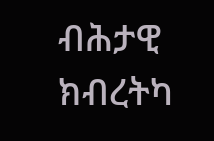ብሕታዊ ክብረትካ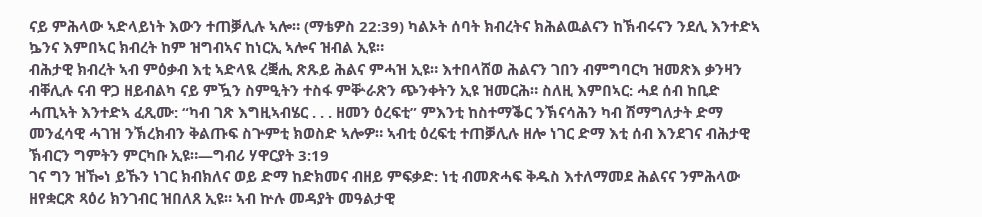ናይ ምሕላው ኣድላይነት እውን ተጠቓሊሉ ኣሎ። (ማቴዎስ 22:39) ካልኦት ሰባት ክብረትና ክሕልዉልናን ከኽብሩናን ንደሊ እንተድኣ ኴንና እምበኣር ክብረት ከም ዝግብኣና ከነርኢ ኣሎና ዝብል ኢዩ።
ብሕታዊ ክብረት ኣብ ምዕቃብ እቲ ኣድላዪ ረቛሒ ጽጹይ ሕልና ምሓዝ ኢዩ። እተበላሸወ ሕልናን ገበን ብምግባርካ ዝመጽእ ቃንዛን ብቐሊሉ ናብ ዋጋ ዘይብልካ ናይ ምዃን ስምዒትን ተስፋ ምቝራጽን ጭንቀትን ኢዩ ዝመርሕ። ስለዚ እምበኣር: ሓደ ሰብ ከቢድ ሓጢኣት እንተድኣ ፈጺሙ: “ካብ ገጽ እግዚኣብሄር . . . ዘመን ዕረፍቲ” ምእንቲ ከስተማቕር ንኽናሳሕን ካብ ሽማግለታት ድማ መንፈሳዊ ሓገዝ ንኽረክብን ቅልጡፍ ስጕምቲ ክወስድ ኣሎዎ። ኣብቲ ዕረፍቲ ተጠቓሊሉ ዘሎ ነገር ድማ እቲ ሰብ እንደገና ብሕታዊ ኽብርን ግምትን ምርካቡ ኢዩ።—ግብሪ ሃዋርያት 3:19
ገና ግን ዝዀነ ይኹን ነገር ክብክለና ወይ ድማ ከድክመና ብዘይ ምፍቃድ: ነቲ ብመጽሓፍ ቅዱስ እተለማመደ ሕልናና ንምሕላው ዘየቋርጽ ጻዕሪ ክንገብር ዝበለጸ ኢዩ። ኣብ ኵሉ መዳያት መዓልታዊ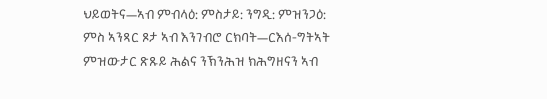ህይወትና—ኣብ ምብላዕ: ምስታይ: ንግዲ: ምዝንጋዕ: ምስ ኣንጻር ጾታ ኣብ እንገብሮ ርክባት—ርእሰ-ግትኣት ምዝውታር ጽጹይ ሕልና ንኽንሕዝ ክሕግዘናን ኣብ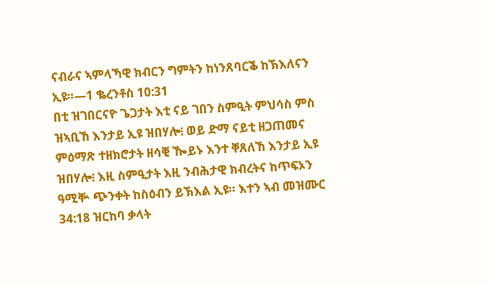ናብራና ኣምላኻዊ ክብርን ግምትን ከነንጸባርቕ ከኽእለናን ኢዩ።—1 ቈረንቶስ 10:31
በቲ ዝገበርናዮ ጌጋታት እቲ ናይ ገበን ስምዒት ምህሳስ ምስ ዝኣቢኸ እንታይ ኢዩ ዝበሃሎ፧ ወይ ድማ ናይቲ ዘጋጠመና ምዕማጽ ተዘክሮታት ዘሳቒ ዀይኑ እንተ ቐጸለኸ እንታይ ኢዩ ዝበሃሎ፧ እዚ ስምዒታት እዚ ንብሕታዊ ክብረትና ከጥፍኦን ዓሚቝ ጭንቀት ከስዕብን ይኽእል ኢዩ። እተን ኣብ መዝሙር 34:18 ዝርከባ ቃላት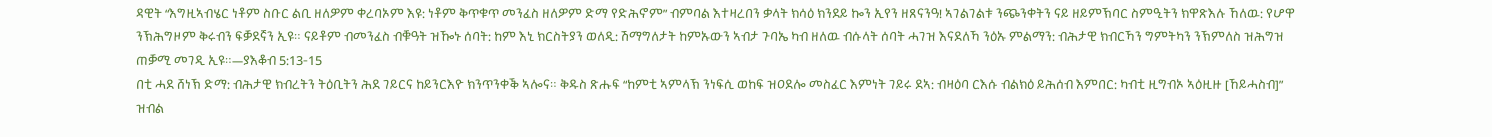ዳዊት “እግዚኣብሄር ነቶም ስቡር ልቢ ዘለዎም ቀረባኦም እዩ: ነቶም ቅጥቁጥ መንፈስ ዘለዎም ድማ የድሕኖም” ብምባል እተዛረበን ቃላት ክሳዕ ክንደይ ኰን ኢየን ዘጸናንዓ! ኣገልገልቱ ንጭንቀትን ናይ ዘይምኽባር ስምዒትን ክዋጽእሉ ኸለዉ: የሆዋ ንኽሕግዞም ቅሩብን ፍቓደኛን ኢዩ። ናይቶም ብመንፈስ ብቑዓት ዝዀኑ ሰባት: ከም እኒ ክርስትያን ወለዲ: ሽማግለታት ከምኡውን ኣብታ ጉባኤ ካብ ዘለዉ ብሱላት ሰባት ሓገዝ እናደለኻ ንዕኡ ምልማን: ብሕታዊ ክብርኻን ግምትካን ንኽምለስ ዝሕግዝ ጠቓሚ መገዲ ኢዩ።—ያእቆብ 5:13-15
በቲ ሓደ ሸነኽ ድማ: ብሕታዊ ክብረትን ትዕቢትን ሕደ ገይርና ከይንርእዮ ክንጥንቀቕ ኣሎና። ቅዱስ ጽሑፍ “ከምቲ ኣምላኽ ንነፍሲ ወከፍ ዝዐደሎ መስፈር እምነት ገይሩ ደኣ: ብዛዕባ ርእሱ ብልክዕ ይሕሰብ እምበር: ካብቲ ዚግብኦ ኣዕዚዙ [ኸይሓስብ]” ዝብል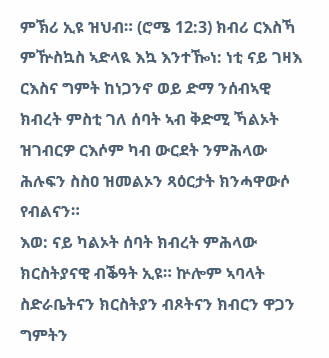ምኽሪ ኢዩ ዝህብ። (ሮሜ 12:3) ክብሪ ርእስኻ ምዅስኳስ ኣድላዪ እኳ እንተዀነ: ነቲ ናይ ገዛእ ርእስና ግምት ከነጋንኖ ወይ ድማ ንሰብኣዊ ክብረት ምስቲ ገለ ሰባት ኣብ ቅድሚ ኻልኦት ዝገብርዎ ርእሶም ካብ ውርደት ንምሕላው ሕሉፍን ስስዐ ዝመልኦን ጻዕርታት ክንሓዋውሶ የብልናን።
እወ: ናይ ካልኦት ሰባት ክብረት ምሕላው ክርስትያናዊ ብቕዓት ኢዩ። ኵሎም ኣባላት ስድራቤትናን ክርስትያን ብጾትናን ክብርን ዋጋን ግምትን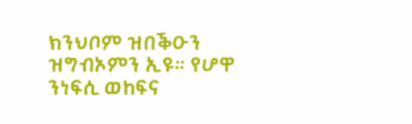ክንህቦም ዝበቕዑን ዝግብኦምን ኢዩ። የሆዋ ንነፍሲ ወከፍና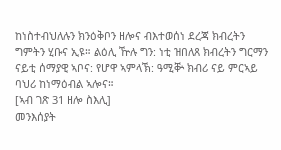ከነስተብህለሉን ክንዕቅቦን ዘሎና ብእተወሰነ ደረጃ ክብረትን ግምትን ሂቡና ኢዩ። ልዕሊ ዅሉ ግን: ነቲ ዝበለጸ ክብረትን ግርማን ናይቲ ሰማያዊ ኣቦና: የሆዋ ኣምላኽ: ዓሚቝ ክብሪ ናይ ምርኣይ ባህሪ ከነማዕብል ኣሎና።
[ኣብ ገጽ 31 ዘሎ ስእሊ]
መንእሰያት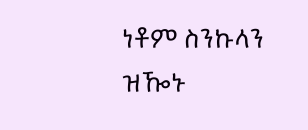ነቶም ስንኩላን ዝዀኑ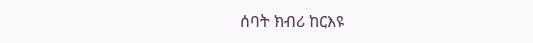ሰባት ክብሪ ከርእዩ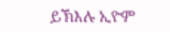ይኽእሉ ኢዮም